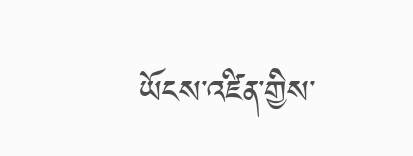ཡོངས་འཛིན་གྱིས་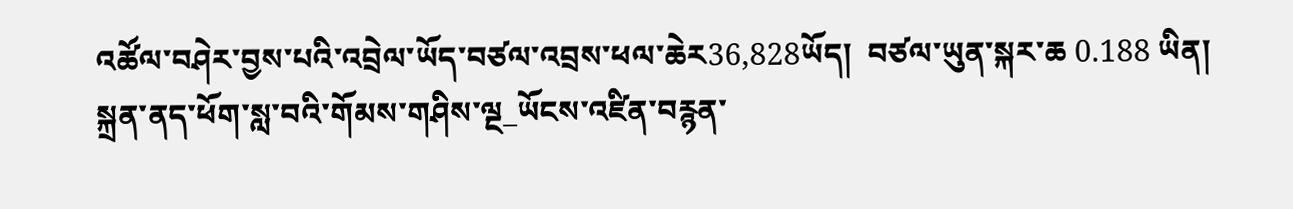འཚོལ་བཤེར་བྱས་པའི་འབྲེལ་ཡོད་བཙལ་འབྲས་ཕལ་ཆེར36,828ཡོད།  བཙལ་ཡུན་སྐར་ཆ 0.188 ཡིན།
སྐྲན་ནད་ཕོག་སླ་བའི་གོམས་གཤིས་ལྔ_ཡོངས་འཛིན་བརྙན་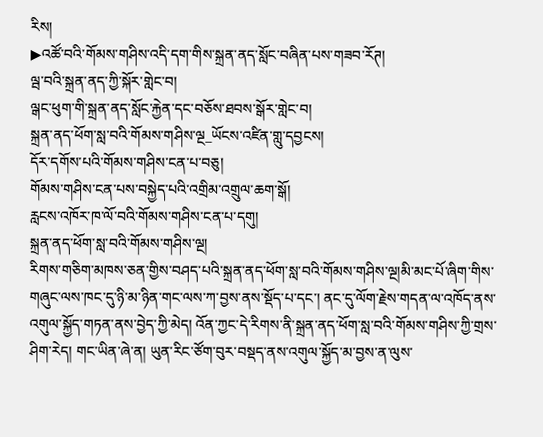རིས།
▶འཚོ་བའི་གོམས་གཤིས་འདི་དག་གིས་སྐྲན་ནད་སློང་བཞིན་པས་གཟབ་རོཊ།
ལྦ་བའི་སྐྲན་ནད་ཀྱི་སྐོར་གླེང་བ།
ལྒང་ཕུག་གི་སྐྲན་ནད་སློང་རྐྱེན་དང་བཅོས་ཐབས་སྒོར་གླེང་བ།
སྐྲན་ནད་ཕོག་སླ་བའི་གོམས་གཤིས་ལྔ_ཡོངས་འཛིན་གླུ་དབྱངས།
དོར་དགོས་པའི་གོམས་གཤིས་ངན་པ་བཅུ།
གོམས་གཤིས་ངན་པས་བསྐྱེད་པའི་འགྲིམ་འགྲུལ་ཆག་སྒོ།
རླངས་འཁོར་ཁ་ལོ་བའི་གོམས་གཤིས་ངན་པ་དགུ།
སྐྲན་ནད་ཕོག་སླ་བའི་གོམས་གཤིས་ལྔ།
རིགས་གཅིག་མཁས་ཅན་གྱིས་བཤད་པའི་སྐྲན་ནད་ཕོག་སླ་བའི་གོམས་གཤིས་ལྔ།མི་མང་པོ་ཞིག་གིས་གཞུང་ལས་ཁང་དུ་ཉི་མ་ཉིན་གང་ལས་ཀ་བྱས་ནས་སྡོད་པ་དང་། ནང་དུ་ལོག་རྗེས་གདན་ལ་འཁོད་ནས་འགུལ་སྐྱོད་གཏན་ནས་བྱེད་ཀྱི་མེད། འོན་ཀྱང་དེ་རིགས་ནི་སྐྲན་ནད་ཕོག་སླ་བའི་གོམས་གཤིས་ཀྱི་གྲས་ཤིག་རེད། གང་ཡིན་ཞེ་ན། ཡུན་རིང་ཙོག་བུར་བསྡད་ནས་འགུལ་སྐྱོད་མ་བྱས་ན་ལུས་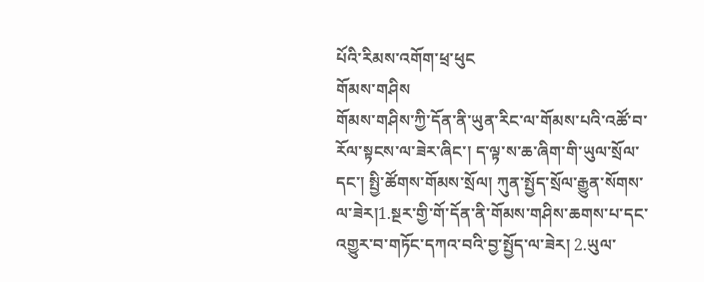པོའི་རིམས་འགོག་ཕྲ་ཕུང
གོམས་གཤིས
གོམས་གཤིས་ཀྱི་དོན་ནི་ཡུན་རིང་ལ་གོམས་པའི་འཚོ་བ་རོལ་སྟངས་ལ་ཟེར་ཞིང་། ད་ལྟ་ས་ཆ་ཞིག་གི་ཡུལ་སྲོལ་དང་། སྤྱི་ཚོགས་གོམས་སྲོལ། ཀུན་སྤྱོད་སྲོལ་རྒྱུན་སོགས་ལ་ཟེར།1.སྔར་གྱི་གོ་དོན་ནི་གོམས་གཤིས་ཆགས་པ་དང་འགྱུར་བ་གཏོང་དཀའ་བའི་བྱ་སྤྱོད་ལ་ཟེར། 2.ཡུལ་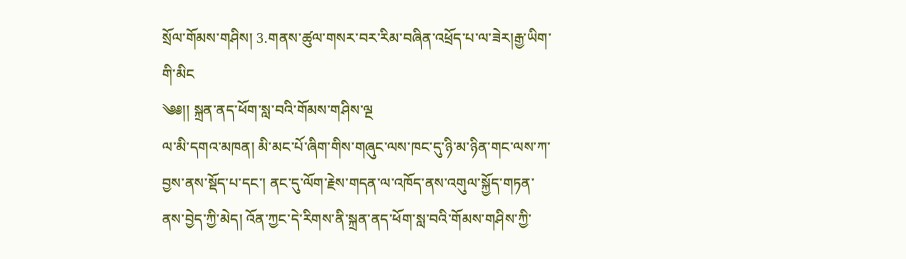སྲོལ་གོམས་གཤིས། 3.གནས་ཚུལ་གསར་བར་རིམ་བཞིན་འཕྲོད་པ་ལ་ཟེར།རྒྱ་ཡིག་གི་མིང
༄༅།། སྐྲན་ནད་ཕོག་སླ་བའི་གོམས་གཤིས་ལྔ
ལ་མི་དགའ་མཁན། མི་མང་པོ་ཞིག་གིས་གཞུང་ལས་ཁང་དུ་ཉི་མ་ཉིན་གང་ལས་ཀ་བྱས་ནས་སྡོད་པ་དང་། ནང་དུ་ལོག་རྗེས་གདན་ལ་འཁོད་ནས་འགུལ་སྐྱོད་གཏན་ནས་བྱེད་ཀྱི་མེད། འོན་ཀྱང་དེ་རིགས་ནི་སྐྲན་ནད་ཕོག་སླ་བའི་གོམས་གཤིས་ཀྱི་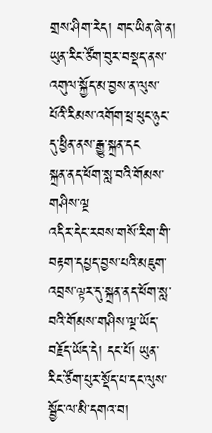གྲས་ཤིག་རེད། གང་ཡིན་ཞེ་ན། ཡུན་རིང་ཙོག་བུར་བསྡད་ནས་འགུལ་སྐྱོད་མ་བྱས་ན་ལུས་པོའི་རིམས་འགོག་ཕྲ་ཕུང་ཉུང་དུ་ཕྱིན་ནས་རྒྱུ་སྐྲན་དང
སྐྲན་ནད་ཕོག་སླ་བའི་གོམས་གཤིས་ལྔ
འདིར་དེང་རབས་གསོ་རིག་གི་བརྟག་དཔྱད་བྱས་པའི་མཇུག་འབྲས་ལྟར་དུ་སྐྲན་ནད་ཕོག་སླ་བའི་གོམས་གཤིས་ལྔ་ཡོད་བརྗོད་ཡོད་དེ། དང་པོ། ཡུན་རིང་ཙོག་པུར་སྡོད་པ་དང་ལུས་སྦྱོང་ལ་མི་དགའ་བ།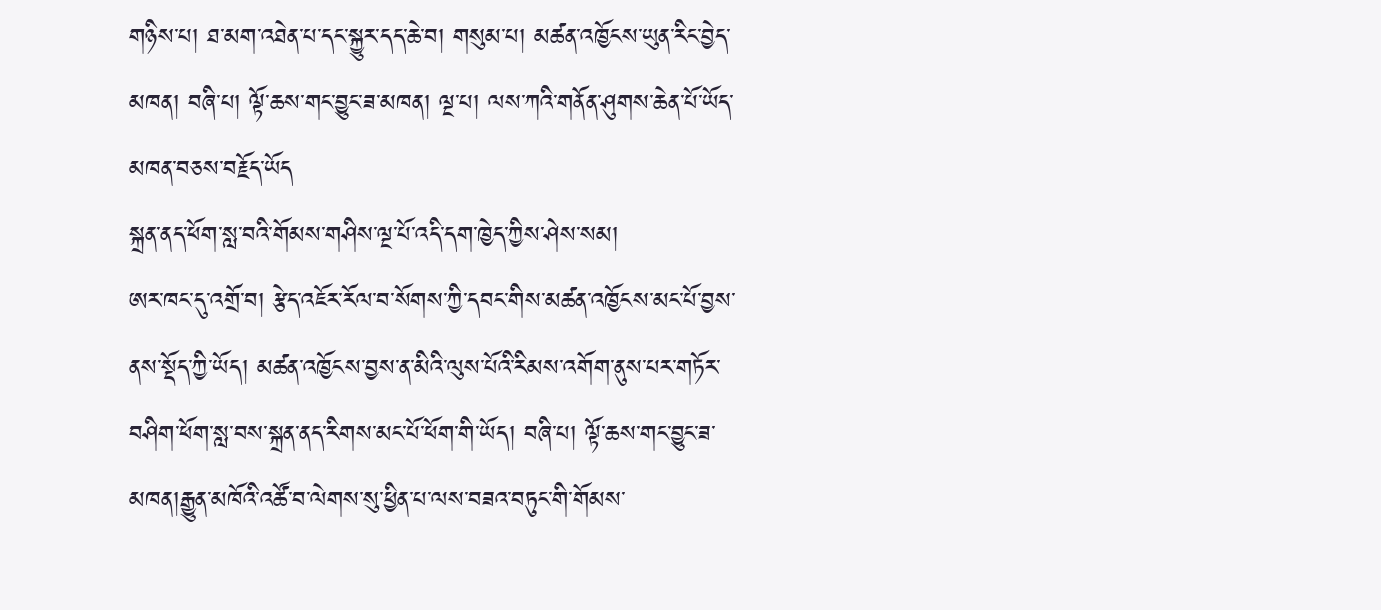གཉིས་པ། ཐ་མག་འཐེན་པ་དང་སྐྱུར་དད་ཆེ་བ། གསུམ་པ། མཚན་འཁྱོངས་ཡུན་རིང་བྱེད་མཁན། བཞི་པ། ལྟོ་ཆས་གང་བྱུང་ཟ་མཁན། ལྔ་པ། ལས་ཀའི་གནོན་ཤུགས་ཆེན་པོ་ཡོད་མཁན་བཅས་བརྗོད་ཡོད
སྐྲན་ནད་ཕོག་སླ་བའི་གོམས་གཤིས་ལྔ་པོ་འདི་དག་ཁྱེད་ཀྱིས་ཤེས་སམ།
ཨར་ཁང་དུ་འགྲོ་བ། རྩེད་འཇོར་རོལ་བ་སོགས་ཀྱི་དབང་གིས་མཚན་འཁྱོངས་མང་པོ་བྱས་ནས་སྡོད་ཀྱི་ཡོད། མཚན་འཁྱོངས་བྱས་ན་མིའི་ལུས་པོའི་རིམས་འགོག་ནུས་པར་གཏོར་བཤིག་ཕོག་སླ་བས་སྐྲན་ནད་རིགས་མང་པོ་ཕོག་གི་ཡོད། བཞི་པ། ལྟོ་ཆས་གང་བྱུང་ཟ་མཁན།རྒྱུན་མཁོའི་འཚོ་བ་ལེགས་སུ་ཕྱིན་པ་ལས་བཟའ་བཏུང་གི་གོམས་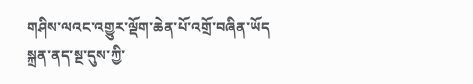གཤིས་ལའང་འགྱུར་ལྡོག་ཆེན་པོ་འགྲོ་བཞིན་ཡོད
སྐྲན་ནད་སྔ་དུས་ཀྱི་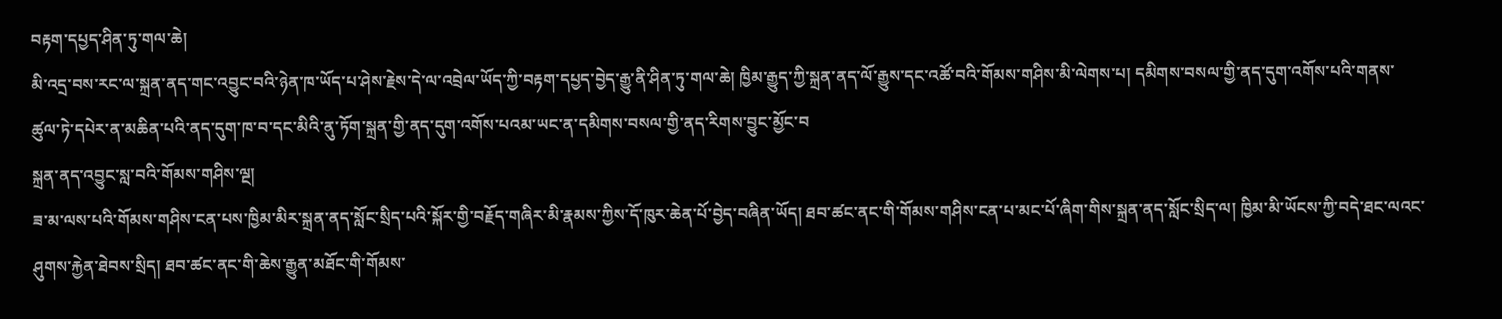བརྟག་དཔྱད་ཤིན་ཏུ་གལ་ཆེ།
མི་འདྲ་བས་རང་ལ་སྐྲན་ནད་གང་འབྱུང་བའི་ཉེན་ཁ་ཡོད་པ་ཤེས་རྗེས་དེ་ལ་འབྲེལ་ཡོད་ཀྱི་བརྟག་དཔྱད་བྱེད་རྒྱུ་ནི་ཤིན་ཏུ་གལ་ཆེ། ཁྱིམ་རྒྱུད་ཀྱི་སྐྲན་ནད་ལོ་རྒྱུས་དང་འཚོ་བའི་གོམས་གཤིས་མི་ལེགས་པ། དམིགས་བསལ་གྱི་ནད་དུག་འགོས་པའི་གནས་ཚུལ་ཏེ་དཔེར་ན་མཆིན་པའི་ནད་དུག་ཁ་བ་དང་མིའི་ནུ་ཏོག་སྐྲན་གྱི་ནད་དུག་འགོས་པའམ་ཡང་ན་དམིགས་བསལ་གྱི་ནད་རིགས་བྱུང་མྱོང་བ
སྐྲན་ནད་འབྱུང་སླ་བའི་གོམས་གཤིས་ལྔ།
ཟ་མ་ལས་པའི་གོམས་གཤིས་ངན་པས་ཁྱིམ་མིར་སྐྲན་ནད་སློང་སྲིད་པའི་སྐོར་གྱི་བརྗོད་གཞིར་མི་རྣམས་ཀྱིས་དོ་ཁུར་ཆེན་པོ་བྱེད་བཞིན་ཡོད། ཐབ་ཚང་ནང་གི་གོམས་གཤིས་ངན་པ་མང་པོ་ཞིག་གིས་སྐྲན་ནད་སློང་སྲིད་ལ། ཁྱིམ་མི་ཡོངས་ཀྱི་བདེ་ཐང་ལའང་ཤུགས་རྐྱེན་ཐེབས་སྲིད། ཐབ་ཚང་ནང་གི་ཆེས་རྒྱུན་མཐོང་གི་གོམས་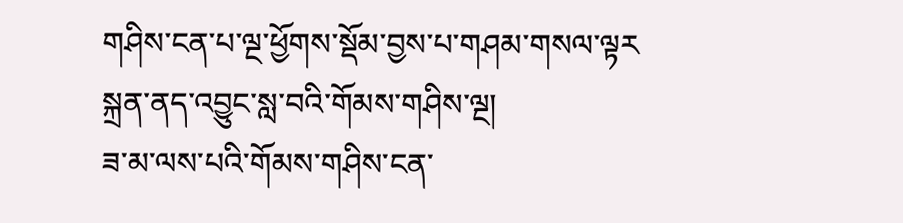གཤིས་ངན་པ་ལྔ་ཕྱོགས་སྡོམ་བྱས་པ་གཤམ་གསལ་ལྟར
སྐྲན་ནད་འབྱུང་སླ་བའི་གོམས་གཤིས་ལྔ།
ཟ་མ་ལས་པའི་གོམས་གཤིས་ངན་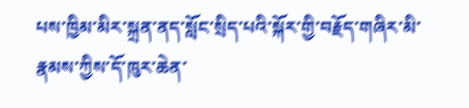པས་ཁྱིམ་མིར་སྐྲན་ནད་སློང་སྲིད་པའི་སྐོར་གྱི་བརྗོད་གཞིར་མི་རྣམས་ཀྱིས་དོ་ཁུར་ཆེན་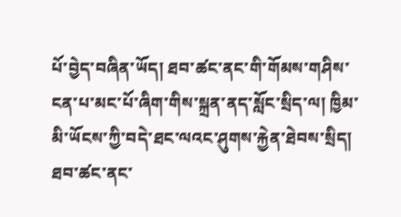པོ་བྱེད་བཞིན་ཡོད། ཐབ་ཚང་ནང་གི་གོམས་གཤིས་ངན་པ་མང་པོ་ཞིག་གིས་སྐྲན་ནད་སློང་སྲིད་ལ། ཁྱིམ་མི་ཡོངས་ཀྱི་བདེ་ཐང་ལའང་ཤུགས་རྐྱེན་ཐེབས་སྲིད། ཐབ་ཚང་ནང་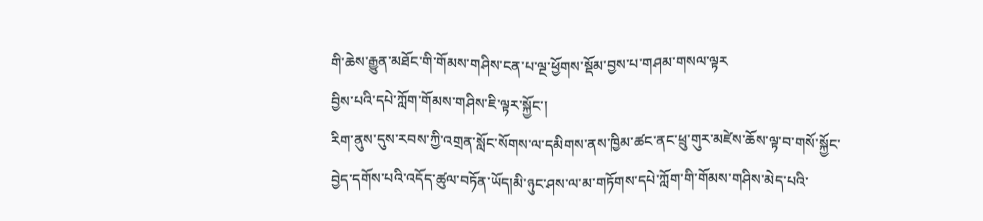གི་ཆེས་རྒྱུན་མཐོང་གི་གོམས་གཤིས་ངན་པ་ལྔ་ཕྱོགས་སྡོམ་བྱས་པ་གཤམ་གསལ་ལྟར
བྱིས་པའི་དཔེ་ཀློག་གོམས་གཤིས་ཇི་ལྟར་སྐྱོང་།
རིག་ནུས་དུས་རབས་ཀྱི་འགྲན་སློང་སོགས་ལ་དམིགས་ནས་ཁྱིམ་ཚང་ནང་ཕྲུ་གུར་མཛེས་ཆོས་ལྟ་བ་གསོ་སྐྱོང་བྱེད་དགོས་པའི་འདོད་ཚུལ་བཏོན་ཡོད།མི་ཉུང་ཤས་ལ་མ་གཏོགས་དཔེ་ཀློག་གི་གོམས་གཤིས་མེད་པའི་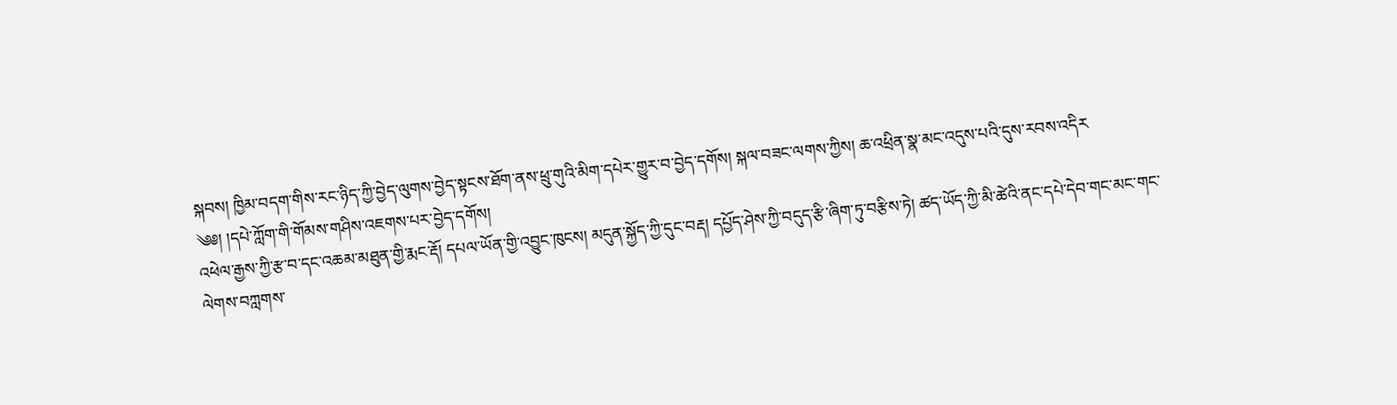སྐབས། ཁྱིམ་བདག་གིས་རང་ཉིད་ཀྱི་བྱེད་ལུགས་བྱེད་སྟངས་ཐོག་ནས་ཕྲུ་གུའི་མིག་དཔེར་གྱུར་བ་བྱེད་དགོས། སྐལ་བཟང་ལགས་ཀྱིས། ཆ་འཕྲིན་སྣ་མང་འདུས་པའི་དུས་རབས་འདིར
༄༅། །དཔེ་ཀློག་གི་གོམས་གཤིས་འཇགས་པར་བྱེད་དགོས།
འཕེལ་རྒྱས་ཀྱི་རྩ་བ་དང་འཆམ་མཐུན་གྱི་རྨང་རྡོ། དཔལ་ཡོན་གྱི་འབྱུང་ཁུངས། མདུན་སྐྱོད་ཀྱི་དུང་བརྡ། དཔྱོད་ཤེས་ཀྱི་བདུད་རྩི་ཞིག་ཏུ་བརྩིས་ཏེ། ཚད་ཡོད་ཀྱི་མི་ཚེའི་ནང་དཔེ་དེབ་གང་མང་གང་ལེགས་བཀླགས་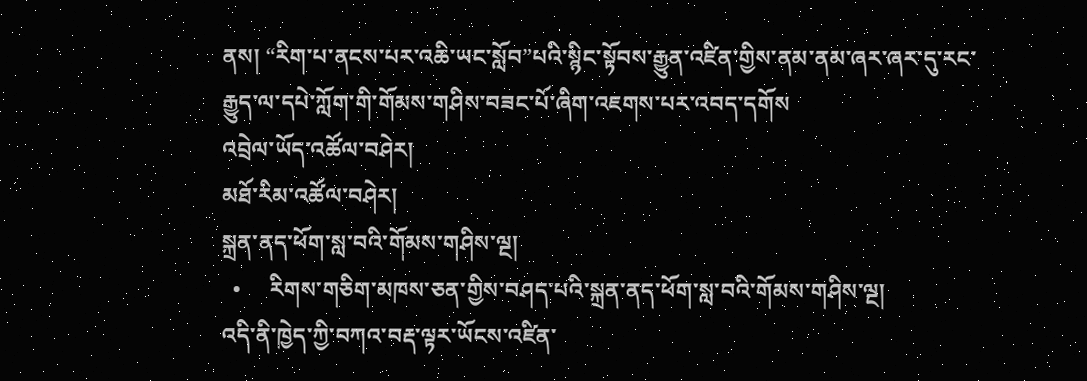ནས། “རིག་པ་ནངས་པར་འཆི་ཡང་སློབ”པའི་སྙིང་སྟོབས་རྒྱུན་འཛིན་གྱིས་ནམ་ནམ་ཞར་ཞར་དུ་རང་རྒྱུད་ལ་དཔེ་ཀློག་གི་གོམས་གཤིས་བཟང་པོ་ཞིག་འཇགས་པར་འབད་དགོས
འབྲེལ་ཡོད་འཚོལ་བཤེར།
མཐོ་རིམ་འཚོལ་བཤེར།
སྐྲན་ནད་ཕོག་སླ་བའི་གོམས་གཤིས་ལྔ།
  •     རིགས་གཅིག་མཁས་ཅན་གྱིས་བཤད་པའི་སྐྲན་ནད་ཕོག་སླ་བའི་གོམས་གཤིས་ལྔ།
འདི་ནི་ཁྱེད་ཀྱི་བཀའ་བརྡ་ལྟར་ཡོངས་འཛིན་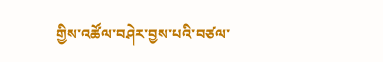གྱིས་འཚོལ་བཤེར་བྱས་པའི་བཙལ་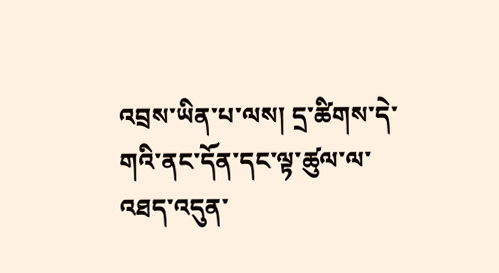འབྲས་ཡིན་པ་ལས། དྲ་ཚིགས་དེ་གའི་ནང་དོན་དང་ལྟ་ཚུལ་ལ་འཐད་འདུན་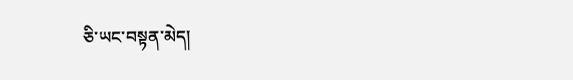ཅི་ཡང་བསྟན་མེད།